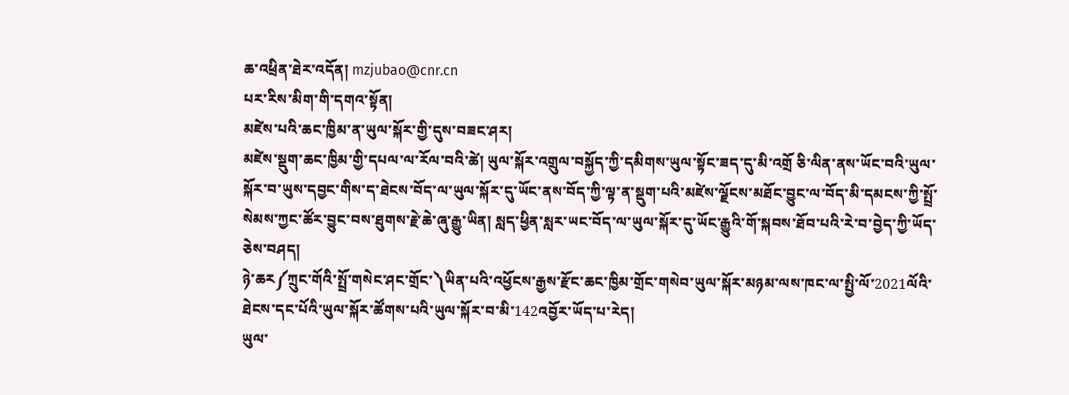ཆ་འཕྲིན་ཐེར་འདོན། mzjubao@cnr.cn
པར་རིས་མིག་གི་དགའ་སྟོན།
མཛེས་པའི་ཆང་ཁྱིམ་ན་ཡུལ་སྐོར་གྱི་དུས་བཟང་ཤར།
མཛེས་སྡུག་ཆང་ཁྱིམ་གྱི་དཔལ་ལ་རོལ་བའི་ཚེ། ཡུལ་སྐོར་འགྲུལ་བསྐྱོད་ཀྱི་དམིགས་ཡུལ་སྟོང་ཟད་དུ་མི་འགྲོ ཅི་ལིན་ནས་ཡོང་བའི་ཡུལ་སྐོར་བ་ཡུས་དབྱང་གིས་ད་ཐེངས་བོད་ལ་ཡུལ་སྐོར་དུ་ཡོང་ནས་བོད་ཀྱི་ལྟ་ན་སྡུག་པའི་མཛེས་ལྗོངས་མཐོང་བྱུང་ལ་བོད་མི་དམངས་ཀྱི་སྤྲོ་སེམས་ཀྱང་ཚོར་བྱུང་བས་ཐུགས་རྗེ་ཆེ་ཞུ་རྒྱུ་ཡིན། སླད་ཕྱིན་སླར་ཡང་བོད་ལ་ཡུལ་སྐོར་དུ་ཡོང་རྒྱུའི་གོ་སྐབས་ཐོབ་པའི་རེ་བ་བྱེད་ཀྱི་ཡོད་ཅེས་བཤད།
ཉེ་ཆར༼ཀྲུང་གོའི་སྤྲོ་གསེང་ཤང་གྲོང་༽ཡིན་པའི་འཕྱོངས་རྒྱས་རྫོང་ཆང་ཁྱིམ་གྲོང་གསེབ་ཡུལ་སྐོར་མཉམ་ལས་ཁང་ལ་སྤྱི་ལོ་2021ལོའི་ཐེངས་དང་པོའི་ཡུལ་སྐོར་ཚོགས་པའི་ཡུལ་སྐོར་བ་མི་142འབྱོར་ཡོད་པ་རེད།
ཡུལ་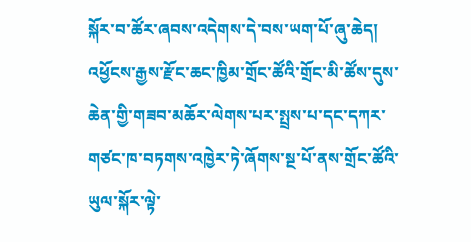སྐོར་བ་ཚོར་ཞབས་འདེགས་དེ་བས་ཡག་པོ་ཞུ་ཆེད། འཕྱོངས་རྒྱས་རྫོང་ཆང་ཁྱིམ་གྲོང་ཚོའི་གྲོང་མི་ཚོས་དུས་ཆེན་གྱི་གཟབ་མཆོར་ལེགས་པར་སྤྲས་པ་དང་དཀར་གཙང་ཁ་བཏགས་འཁྱེར་ཏེ་ཞོགས་སྔ་པོ་ནས་གྲོང་ཚོའི་ཡུལ་སྐོར་ལྟེ་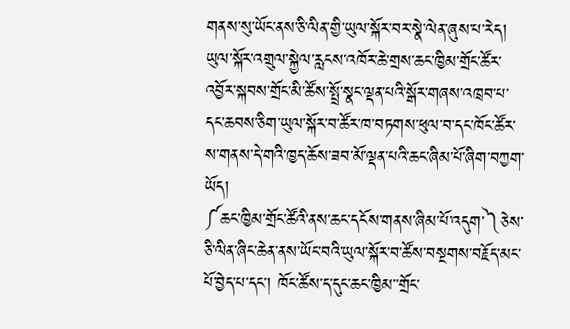གནས་སུ་ཡོང་ནས་ཅི་ལིན་གྱི་ཡུལ་སྐོར་བར་སྣེ་ལེན་ཞུས་པ་རེད། ཡུལ་སྐོར་འགྲུལ་སྐྱེལ་རླངས་འཁོར་ཆེ་གྲས་ཆང་ཁྱིམ་གྲོང་ཚོར་འབྱོར་སྐབས་གྲོང་མི་ཚོས་སྤྲོ་སྣང་ལྡན་པའི་སྒོར་གཞས་འཁྲབ་པ་དང་ཆབས་ཅིག་ཡུལ་སྐོར་བ་ཚོར་ཁ་བཏགས་ཕུལ་བ་དང་ཁོང་ཚོར་ས་གནས་དེ་གའི་ཁྱད་ཆོས་ཟབ་མོ་ལྡན་པའི་ཆང་ཞིམ་པོ་ཞིག་བཀྱག་ཡོད།
༼ཆང་ཁྱིམ་གྲོང་ཚོའི་ནས་ཆང་དངོས་གནས་ཞིམ་པོ་འདུག་༽ཅེས་ཅི་ལིན་ཞིང་ཆེན་ནས་ཡོང་བའི་ཡུལ་སྐོར་བ་ཚོས་བསྔགས་བརྗོད་མང་པོ་བྱེད་པ་དང་། ཁོང་ཚོས་ད་དུང་ཆང་ཁྱིམ་་གྲོང་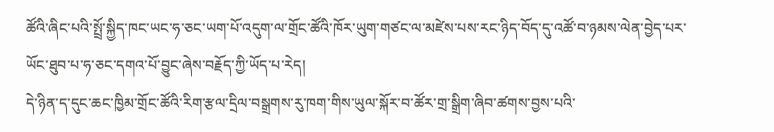ཚོའི་ཞིང་པའི་སྤྲོ་སྐྱིད་ཁང་ཡང་ཧ་ཅང་ཡག་པོ་འདུག་ལ་གྲོང་ཚོའི་ཁོར་ཡུག་གཙང་ལ་མཛེས་པས་རང་ཉིད་བོད་དུ་འཚོ་བ་ཉམས་ལེན་བྱེད་པར་ཡོང་ཐུབ་པ་ཧ་ཅང་དགའ་པོ་བྱུང་ཞེས་བརྗོད་ཀྱི་ཡོད་པ་རེད།
དེ་ཉིན་ད་དུང་ཆང་ཁྱིམ་གྲོང་ཚོའི་རིག་རྩལ་དྲིལ་བསྒྲགས་རུ་ཁག་གིས་ཡུལ་སྐོར་བ་ཚོར་གྲ་སྒྲིག་ཞིབ་ཚགས་བྱས་པའི་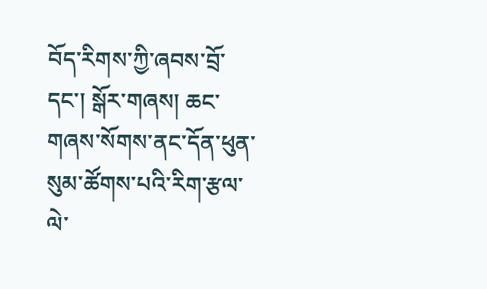བོད་རིགས་ཀྱི་ཞབས་བྲོ་དང་། སྒོར་གཞས། ཆང་གཞས་སོགས་ནང་དོན་ཕུན་སུམ་ཚོགས་པའི་རིག་རྩལ་ལེ་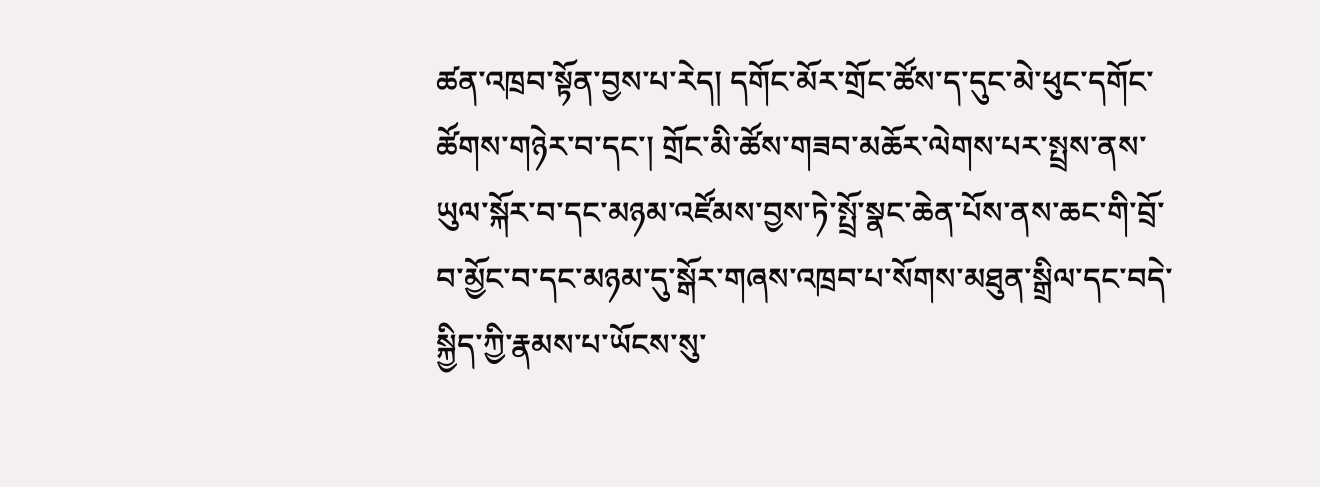ཚན་འཁྲབ་སྟོན་བྱས་པ་རེད། དགོང་མོར་གྲོང་ཚོས་ད་དུང་མེ་ཕུང་དགོང་ཚོགས་གཉེར་བ་དང་། གྲོང་མི་ཚོས་གཟབ་མཆོར་ལེགས་པར་སྤྲས་ནས་ཡུལ་སྐོར་བ་དང་མཉམ་འཛོམས་བྱས་ཏེ་སྤྲོ་སྣང་ཆེན་པོས་ནས་ཆང་གི་བྲོ་བ་མྱོང་བ་དང་མཉམ་དུ་སྒོར་གཞས་འཁྲབ་པ་སོགས་མཐུན་སྒྲིལ་དང་བདེ་སྐྱིད་ཀྱི་རྣམས་པ་ཡོངས་སུ་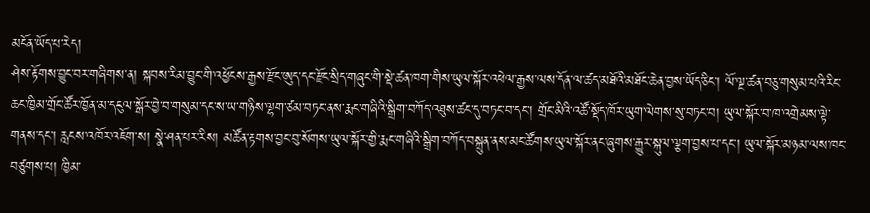མངོན་ཡོད་པ་རེད།
ཤེས་རྟོགས་བྱུང་བར་གཞིགས་ན། སྐབས་རིམ་བྱུང་གི་འཕྱོངས་རྒྱས་རྫོང་ཨུད་དང་རྫོང་སྲིད་གཞུང་གི་སྡེ་ཚན་ཁག་གིས་ཡུལ་སྐོར་འཕེལ་རྒྱས་ལས་དོན་ལ་ཚད་མཐོའི་མཐོང་ཆེན་བྱས་ཡོད་ཅིང་། ལོ་ལྔ་ཚན་བཅུ་གསུམ་པའི་རིང་ཆང་ཁྱིམ་གྲོང་ཚོར་ཁྱོན་མ་དངུལ་སྒོར་བྱེ་བ་གསུམ་དང་ས་ཡ་གཉིས་ལྷག་ཙམ་བཏང་ནས་རྨང་གཞིའི་སྒྲིག་བཀོད་འཐུས་ཚང་དུ་བཏང་བ་དང་། གྲོང་མིའི་འཚོ་སྡོད་ཁོར་ཡུག་ལེགས་སུ་བཏང་བ། ཡུལ་སྐོར་བ་ཁ་འགྲེམས་ལྟེ་གནས་དང་། རླངས་འཁོར་འཇོག་ས། སྣེ་ཤན་པར་རིས། མཚོན་རྟགས་བྱང་བུ་སོགས་ཡུལ་སྐོར་གྱི་རྨང་གཞིའི་སྒྲིག་བཀོད་བསྐྲུན་ནས་མང་ཚོགས་ཡུལ་སྐོར་ནང་ཞུགས་རྒྱུར་སྐུལ་ལྕག་བྱས་པ་དང་། ཡུལ་སྐོར་མཉམ་ལས་ཁང་བཙུགས་པ། ཁྱིམ་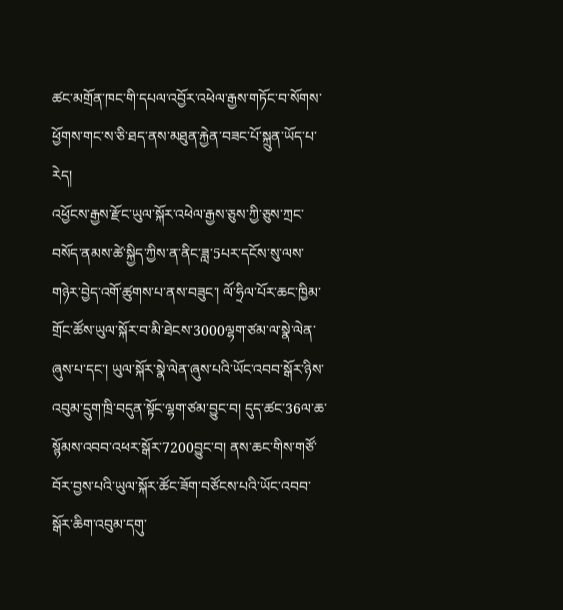ཚང་མགྲོན་ཁང་གི་དཔལ་འབྱོར་འཕེལ་རྒྱས་གཏོང་བ་སོགས་ཕྱོགས་གང་ས་ཅི་ཐད་ནས་མཐུན་རྐྱེན་བཟང་པོ་སྐྲུན་ཡོད་པ་རེད།
འཕྱོངས་རྒྱས་རྫོང་ཡུལ་སྐོར་འཕེལ་རྒྱས་ཅུས་ཀྱི་ཅུས་ཀྲང་བསོད་ནམས་ཚེ་སྐྱིད་ཀྱིས་ན་ནིང་ཟླ་5པར་དངོས་སུ་ལས་གཉེར་བྱེད་འགོ་ཚུགས་པ་ནས་བཟུང་། ལོ་ཧྲིལ་པོར་ཆང་ཁྱིམ་གྲོང་ཚོས་ཡུལ་སྐོར་བ་མི་ཐེངས་3000ལྷག་ཙམ་ལ་སྣེ་ལེན་ཞུས་པ་དང་། ཡུལ་སྐོར་སྣེ་ལེན་ཞུས་པའི་ཡོང་འབབ་སྒོར་ཉིས་འབུམ་དྲུག་ཁྲི་བདུན་སྟོང་ལྷག་ཙམ་བྱུང་བ། དུད་ཚང་36ལ་ཆ་སྙོམས་འབབ་འཕར་སྒོར་7200བྱུང་བ། ནས་ཆང་གིས་གཙོ་བོར་བྱས་པའི་ཡུལ་སྐོར་ཚོང་ཟོག་བཙོངས་པའི་ཡོང་འབབ་སྒོར་ཆིག་འབུམ་དགུ་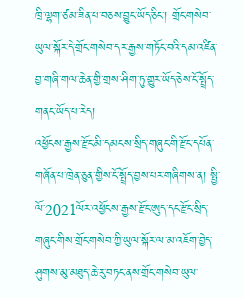ཁྲི་ལྷག་ཙམ་ཟིན་པ་བཅས་བྱུང་ཡོད་ཅིང་། གྲོང་གསེབ་ཡུལ་སྐོར་དེ་གྲོང་གསེབ་དར་རྒྱས་གཏོང་བའི་དམ་འཛིན་བྱ་གཞི་གལ་ཆེན་གྱི་གྲས་ཤིག་ཏུ་གྱུར་ཡོད་ཅེས་ངོ་སྤྲོད་གནང་ཡོད་པ་རེད།
འཕྱོངས་རྒྱས་རྫོང་མི་དམངས་སྲིད་གཞུང་གི་རྫོང་དཔོན་གཞོན་པ་ཁྲེན་ཅུན་གྱིས་ངོ་སྤྲོད་བྱས་པར་གཞིགས་ན། སྤྱི་ལོ་2021ལོར་འཕྱོངས་རྒྱས་རྫོང་ཨུད་དང་རྫོང་སྲིད་གཞུང་གིས་གྲོང་གསེབ་ཀྱི་ཡུལ་སྐོར་ལ་མ་འཇོག་བྱེད་ཤུགས་མུ་མཐུད་ཆེ་རུ་བཏང་ནས་གྲོང་གསེབ་ཡུལ་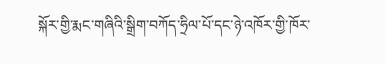སྐོར་གྱི་རྨང་གཞིའི་སྒྲིག་བཀོད་ཧྲིལ་པོ་དང་ཉེ་འཁོར་གྱི་ཁོར་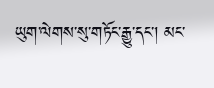ཡུག་ལེགས་སུ་གཏོང་རྒྱུ་དང་། མང་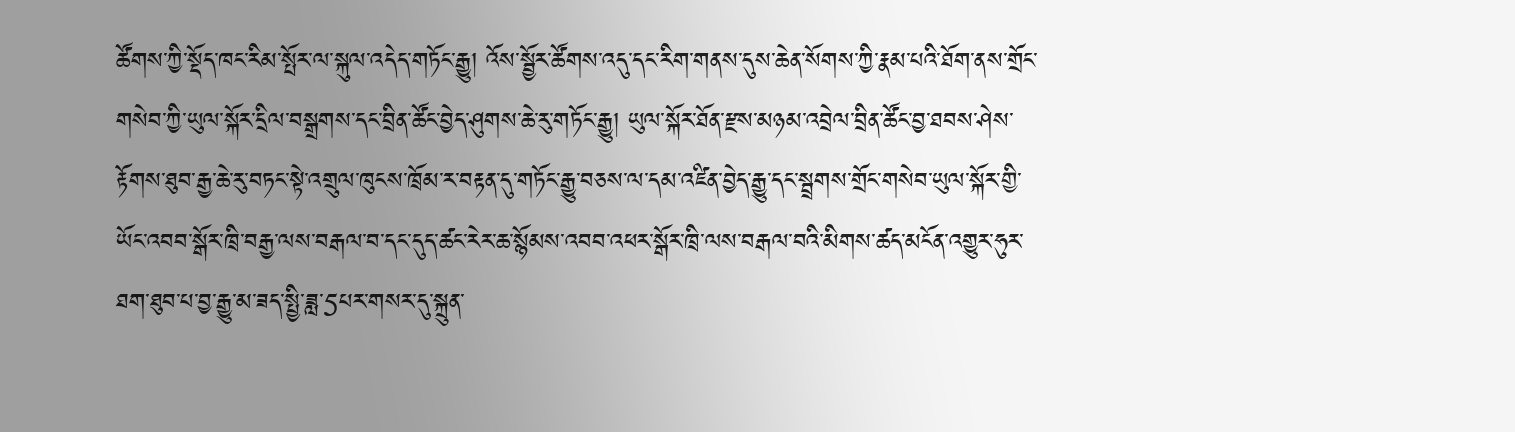ཚོགས་ཀྱི་སྡོད་ཁང་རིམ་སྤོར་ལ་སྐུལ་འདེད་གཏོང་རྒྱུ། འོས་སྦྱོར་ཚོགས་འདུ་དང་རིག་གནས་དུས་ཆེན་སོགས་ཀྱི་རྣམ་པའི་ཐོག་ནས་གྲོང་གསེབ་ཀྱི་ཡུལ་སྐོར་དྲིལ་བསྒྲགས་དང་བྲིན་ཚོང་བྱེད་ཤུགས་ཆེ་རུ་གཏོང་རྒྱུ། ཡུལ་སྐོར་ཐོན་རྫས་མཉམ་འབྲེལ་བྲིན་ཚོང་བྱ་ཐབས་ཤེས་རྟོགས་ཐུབ་རྒྱ་ཆེ་རུ་བཏང་སྟེ་འགྲུལ་ཁུངས་ཁྲོམ་ར་བརྟན་དུ་གཏོང་རྒྱུ་བཅས་ལ་དམ་འཛིན་བྱེད་རྒྱུ་དང་སྦྲགས་གྲོང་གསེབ་ཡུལ་སྐོར་གྱི་ཡོང་འབབ་སྒོར་ཁྲི་བརྒྱ་ལས་བརྒལ་བ་དང་དུད་ཚང་རེར་ཆ་སྙོམས་འབབ་འཕར་སྒོར་ཁྲི་ལས་བརྒལ་བའི་མིགས་ཚད་མངོན་འགྱུར་ཧུར་ཐག་ཐུབ་པ་བྱ་རྒྱུ་མ་ཟད་སྤྱི་ཟླ་5པར་གསར་དུ་སྐྲུན་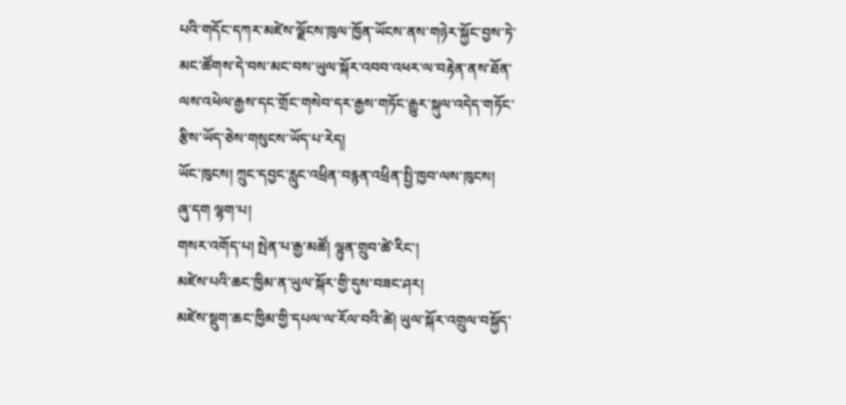པའི་གདོང་དཀར་མཛེས་ལྗོངས་ཁུལ་ཁྱོན་ཡོངས་ནས་གཉེར་སྐྱོང་བྱས་ཏེ་མང་ཚོགས་དེ་བས་མང་བས་ཡུལ་སྐོར་འབབ་འཕར་ལ་བརྟེན་ནས་ཐོན་ལས་འཕེལ་རྒྱས་དང་གྲོང་གསེབ་དར་རྒྱས་གཏོང་རྒྱུར་སྐུལ་འདེད་གཏོང་རྩིས་ཡོད་ཅེས་གསུངས་ཡོད་པ་རེད།
ཡོང་ཁུངས། ཀྲུང་དབྱང་རླུང་འཕྲིན་བརྙན་འཕྲིན་སྤྱི་ཁྱབ་ལས་ཁུངས།
ཞུ་དག ལྷག་པ།
གསར་འགོད་པ། སྤེན་པ་རྒྱ་མཚོ། ལྷུན་གྲུབ་ཚེ་རིང་།
མཛེས་པའི་ཆང་ཁྱིམ་ན་ཡུལ་སྐོར་གྱི་དུས་བཟང་ཤར།
མཛེས་སྡུག་ཆང་ཁྱིམ་གྱི་དཔལ་ལ་རོལ་བའི་ཚེ། ཡུལ་སྐོར་འགྲུལ་བསྐྱོད་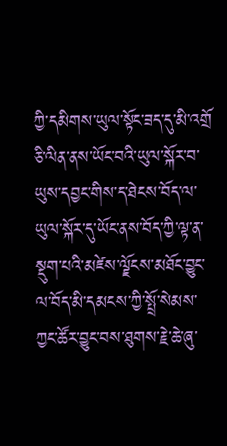ཀྱི་དམིགས་ཡུལ་སྟོང་ཟད་དུ་མི་འགྲོ ཅི་ལིན་ནས་ཡོང་བའི་ཡུལ་སྐོར་བ་ཡུས་དབྱང་གིས་ད་ཐེངས་བོད་ལ་ཡུལ་སྐོར་དུ་ཡོང་ནས་བོད་ཀྱི་ལྟ་ན་སྡུག་པའི་མཛེས་ལྗོངས་མཐོང་བྱུང་ལ་བོད་མི་དམངས་ཀྱི་སྤྲོ་སེམས་ཀྱང་ཚོར་བྱུང་བས་ཐུགས་རྗེ་ཆེ་ཞུ་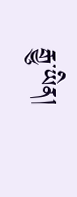རྒྱུ་ཡིན།